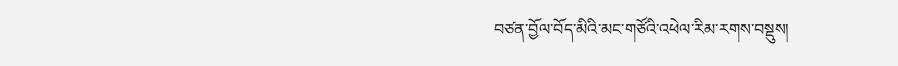བཙན་བྱོལ་བོད་མིའི་མང་གཙོའི་འཕེལ་རིམ་རགས་བསྡུས།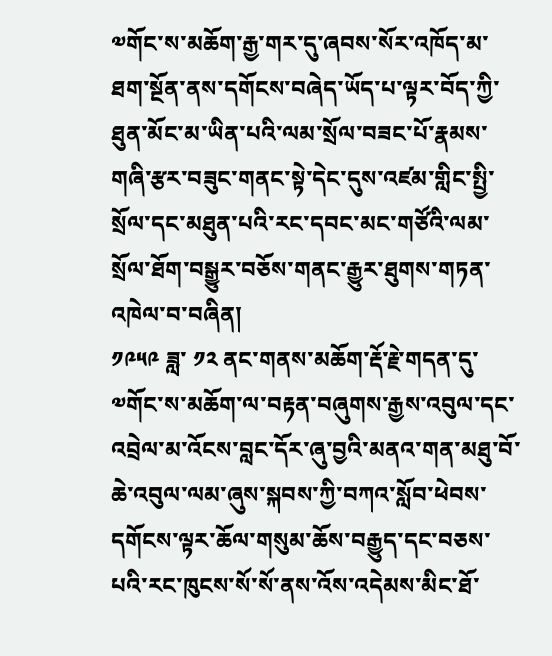༧གོང་ས་མཆོག་རྒྱ་གར་དུ་ཞབས་སོར་འཁོད་མ་ཐག་སྔོན་ནས་དགོངས་བཞེད་ཡོད་པ་ལྟར་བོད་ཀྱི་
ཐུན་མོང་མ་ཡིན་པའི་ལམ་སྲོལ་བཟང་པོ་རྣམས་གཞི་རྩར་བཟུང་གནང་སྟེ་དེང་དུས་འཛམ་གླིང་སྤྱི་
སྲོལ་དང་མཐུན་པའི་རང་དབང་མང་གཙོའི་ལམ་སྲོལ་ཐོག་བསྒྱུར་བཅོས་གནང་རྒྱུར་ཐུགས་གཏན་
འཁེལ་བ་བཞིན།
༡༩༥༩ ཟླ་ ༡༢ ནང་གནས་མཆོག་རྡོ་རྗེ་གདན་དུ་༧གོང་ས་མཆོག་ལ་བརྟན་བཞུགས་རྒྱས་འབུལ་དང་
འབྲེལ་མ་འོངས་བླང་དོར་ཞུ་བྱའི་མནའ་གན་མཐུ་བོ་ཆེ་འབུལ་ལམ་ཞུས་སྐབས་ཀྱི་བཀའ་སློབ་ཕེབས་
དགོངས་ལྟར་ཆོལ་གསུམ་ཆོས་བརྒྱུད་དང་བཅས་པའི་རང་ཁུངས་སོ་སོ་ནས་འོས་འདེམས་མིང་ཐོ་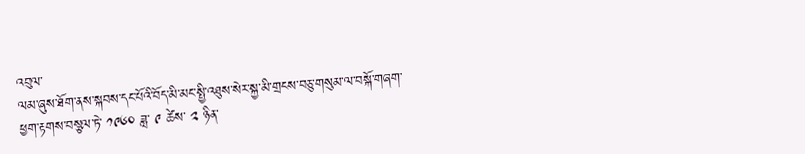འབུལ་
ལམ་ཞུས་ཐོག་ནས་སྐབས་དང་པོའི་བོད་མི་མང་སྤྱི་འཐུས་སེར་སྐྱ་མི་གྲངས་བཅུ་གསུམ་ལ་བསྐོ་གཞག་
ཕྱག་རྟགས་བསྩལ་ཏེ་ ༡༩༦༠ ཟླ་ ༩ ཚེས་ ༢ ཉིན་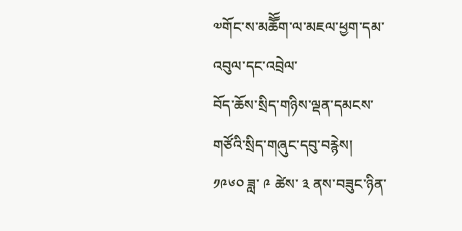༧གོང་ས་མཆཽོག་ལ་མཇལ་ཕྱག་དམ་འབུལ་དང་འབྲེལ་
བོད་ཆོས་སྲིད་གཉིས་ལྡན་དམངས་ གཙོའི་སྲིད་གཞུང་དབུ་བརྙེས།
༡༩༦༠ ཟླ་ ༩ ཚེས་ ༣ ནས་བཟུང་ཉིན་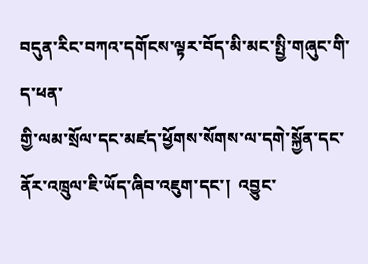བདུན་རིང་བཀའ་དགོངས་ལྟར་བོད་མི་མང་སྤྱི་གཞུང་གི་ད་ཕན་
གྱི་ལམ་སྲོལ་དང་མཛད་ཕྱོགས་སོགས་ལ་དགེ་སྐྱོན་དང་ནོར་འཁྲུལ་ཇི་ཡོད་ཞིབ་འཇུག་དང་།  འབྱུང་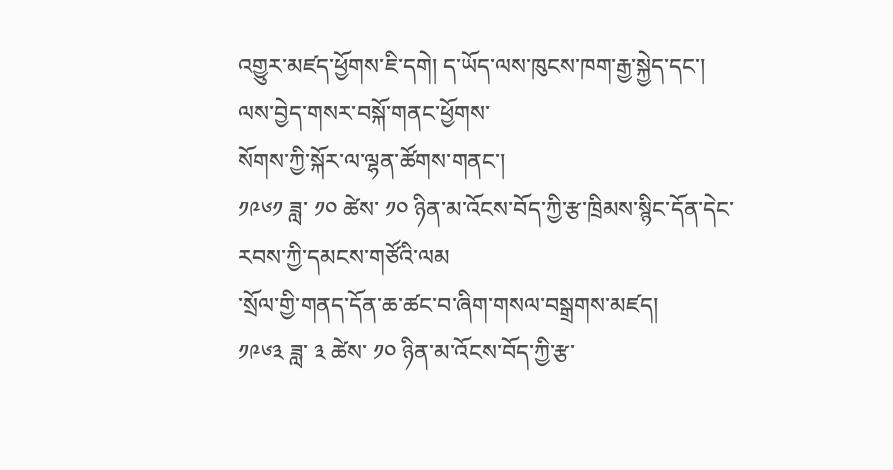འགྱུར་མཛད་ཕྱོགས་ཇི་དགེ། ད་ཡོད་ལས་ཁུངས་ཁག་རྒྱ་སྐྱེད་དང་། ལས་བྱེད་གསར་བསྐོ་གནང་ཕྱོགས་
སོགས་ཀྱི་སྐོར་ལ་ལྷན་ཚོགས་གནང་།
༡༩༦༡ ཟླ་ ༡༠ ཚེས་ ༡༠ ཉིན་མ་འོངས་བོད་ཀྱི་རྩ་ཁྲིམས་སྙིང་དོན་དེང་རབས་ཀྱི་དམངས་གཙོའི་ལམ
་སྲོལ་གྱི་གནད་དོན་ཆ་ཚང་བ་ཞིག་གསལ་བསྒྲགས་མཛད།
༡༩༦༣ ཟླ་ ༣ ཚེས་ ༡༠ ཉིན་མ་འོངས་བོད་ཀྱི་རྩ་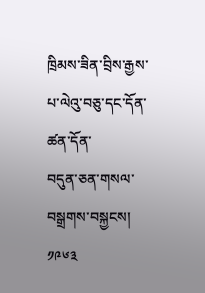ཁྲིམས་ཟིན་བྲིས་རྒྱས་པ་ལེའུ་བཅུ་དང་དོན་ཚན་དོན་
བདུན་ཅན་གསལ་བསྒྲགས་བསྐྱངས།
༡༩༦༣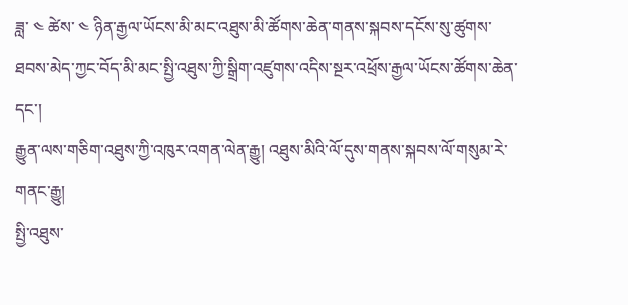ཟླ་ ༤ ཚེས་ ༤ ཉིན་རྒྱལ་ཡོངས་མི་མང་འཐུས་མི་ཚོགས་ཆེན་གནས་སྐབས་དངོས་སུ་ཚུགས་
ཐབས་མེད་ཀྱང་བོད་མི་མང་སྤྱི་འཐུས་ཀྱི་སྒྲིག་འཛུགས་འདིས་སྔར་འཕྲོས་རྒྱལ་ཡོངས་ཚོགས་ཆེན་དང་།
རྒྱུན་ལས་གཅིག་འཐུས་ཀྱི་འཁུར་འགན་ལེན་རྒྱུ། འཐུས་མིའི་ལོ་དུས་གནས་སྐབས་ལོ་གསུམ་རེ་གནང་རྒྱུ།
སྤྱི་འཐུས་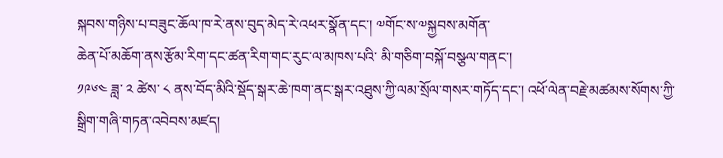སྐབས་གཉིས་པ་བཟུང་ཆོལ་ཁ་རེ་ནས་བུད་མེད་རེ་འཕར་སྣོན་དང་། ༧གོང་ས་༧སྐྱབས་མགོན་
ཆེན་པོ་མཆོག་ནས་རྩོམ་རིག་དང་ཚན་རིག་གང་རུང་ལ་མཁས་པའི་ མི་གཅིག་བསྐོ་བསྩལ་གནང་།
༡༩༦༤ ཟླ་ ༢ ཚེས་ ༨ ནས་བོད་མིའི་སྡོད་སྒར་ཆེ་ཁག་ནང་སྒར་འཐུས་ཀྱི་ལམ་སྲོལ་གསར་གཏོད་དང་། འཕོ་ལེན་བརྗེ་མཚམས་སོགས་ཀྱི་སྒྲིག་གཞི་གཏན་འབེབས་མཛད།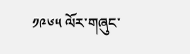༡༩༦༥ ལོར་གཞུང་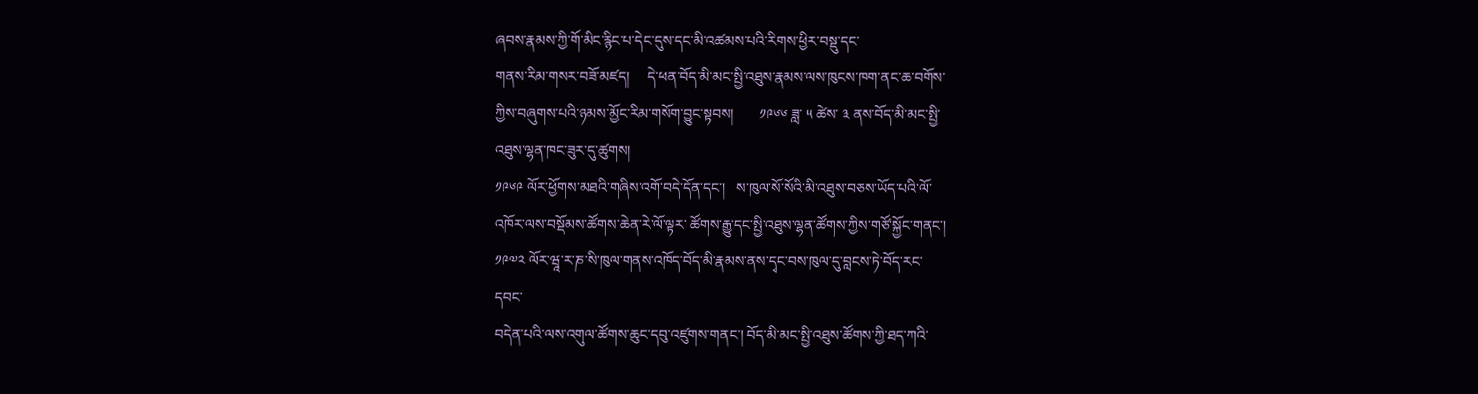ཞབས་རྣམས་ཀྱི་གོ་མིང་རྙིང་པ་དེང་དུས་དང་མི་འཚམས་པའི་རིགས་ཕྱིར་བསྡུ་དང་
གནས་རིམ་གསར་བཟོ་མཛད།     དེ་ཕན་བོད་མི་མང་སྤྱི་འཐུས་རྣམས་ལས་ཁུངས་ཁག་ནང་ཆ་བགོས་
ཀྱིས་བཞུགས་པའི་ཉམས་མྱོང་རིམ་གསོག་བྱུང་སྟབས།       ༡༩༦༦ ཟླ་ ༥ ཚེས་ ༣ ནས་བོད་མི་མང་སྤྱི་
འཐུས་ལྷན་ཁང་ཟུར་དུ་ཚུགས།
༡༩༦༩ ལོར་ཕྱོགས་མཐའི་གཞིས་འགོ་བདེ་དོན་དང་།   ས་ཁུལ་སོ་སོའི་མི་འཐུས་བཅས་ཡོད་པའི་ལོ་
འཁོར་ལས་བསྡོམས་ཚོགས་ཆེན་རེ་ལོ་ལྟར་ ཚོགས་རྒྱུ་དང་སྤྱི་འཐུས་ལྷན་ཚོགས་ཀྱིས་གཙོ་སྐྱོང་གནང་།
༡༩༧༢ ལོར་ཝཱ་ར་ཎ་སི་ཁུལ་གནས་འཁོད་བོད་མི་རྣམས་ནས་དྭང་བས་ཁུལ་དུ་བླངས་ཏེ་བོད་རང་
དབང་
བདེན་པའི་ལས་འགུལ་ཚོགས་ཆུང་དབུ་འཛུགས་གནང་། བོད་མི་མང་སྤྱི་འཐུས་ཚོགས་ཀྱི་ཐད་ཀའི་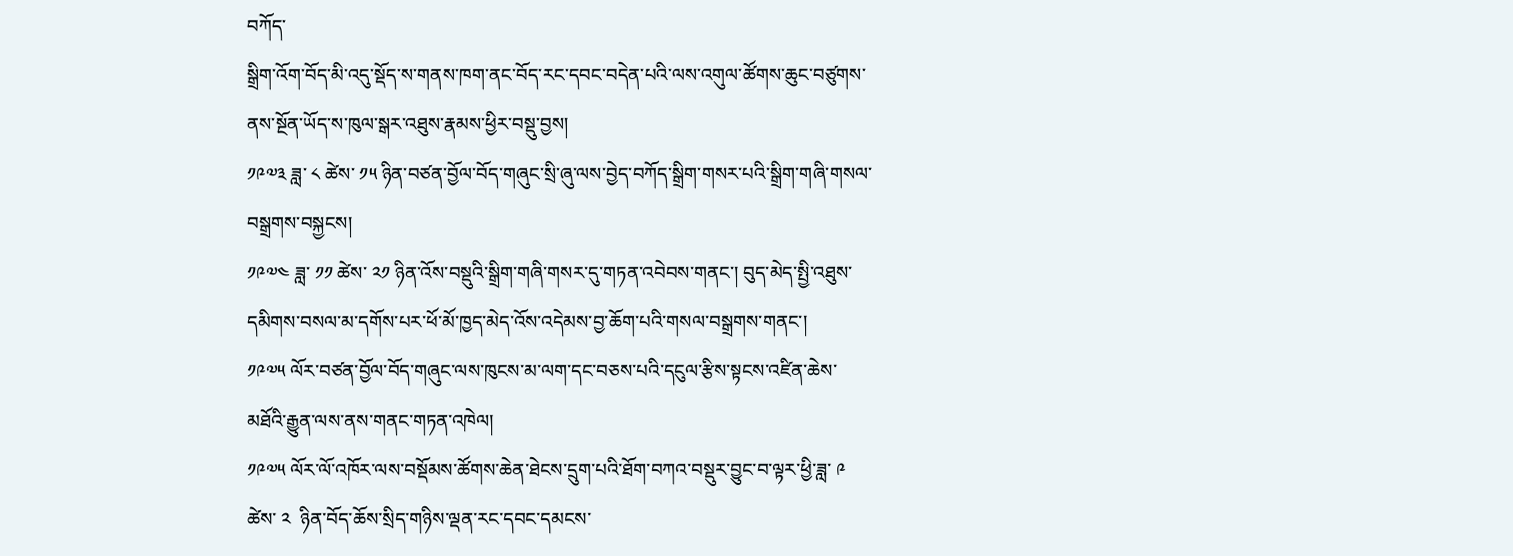བཀོད་
སྒྲིག་འོག་བོད་མི་འདུ་སྡོད་ས་གནས་ཁག་ནང་བོད་རང་དབང་བདེན་པའི་ལས་འགུལ་ཚོགས་ཆུང་བཙུགས་
ནས་སྔོན་ཡོད་ས་ཁུལ་སྒར་འཐུས་རྣམས་ཕྱིར་བསྡུ་བྱས།
༡༩༧༣ ཟླ་ ༨ ཚེས་ ༡༥ ཉིན་བཙན་བྱོལ་བོད་གཞུང་སྲི་ཞུ་ལས་བྱེད་བཀོད་སྒྲིག་གསར་པའི་སྒྲིག་གཞི་གསལ་
བསྒྲགས་བསྐྱངས།
༡༩༧༤ ཟླ་ ༡༡ ཚེས་ ༢༡ ཉིན་འོས་བསྡུའི་སྒྲིག་གཞི་གསར་དུ་གཏན་འབེབས་གནང་། བུད་མེད་སྤྱི་འཐུས་
དམིགས་བསལ་མ་དགོས་པར་ཕོ་མོ་ཁྱད་མེད་འོས་འདེམས་བྱ་ཆོག་པའི་གསལ་བསྒྲགས་གནང་།
༡༩༧༥ ལོར་བཙན་བྱོལ་བོད་གཞུང་ལས་ཁུངས་མ་ལག་དང་བཅས་པའི་དངུལ་རྩིས་སྟངས་འཛིན་ཆེས་
མཐོའི་རྒྱུན་ལས་ནས་གནང་གཏན་འཁེལ།
༡༩༧༥ ལོར་ལོ་འཁོར་ལས་བསྡོམས་ཚོགས་ཆེན་ཐེངས་དྲུག་པའི་ཐོག་བཀའ་བསྡུར་བྱུང་བ་ལྟར་ཕྱི་ཟླ་ ༩
ཚེས་ ༢  ཉིན་བོད་ཆོས་སྲིད་གཉིས་ལྡན་རང་དབང་དམངས་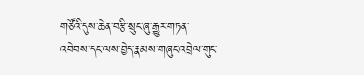གཙོའི་དུས་ཆེན་བརྩི་སྲུང་ཞུ་རྒྱུར་གཏན་
འབེབས་དང་ལས་བྱེད་རྣམས་གཞུང་འབྲེལ་གུང་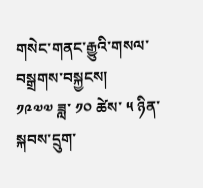གསེང་གནང་རྒྱུའི་གསལ་བསྒྲགས་བསྐྱངས།
༡༩༧༧ ཟླ་ ༡༠ ཚེས་ ༥ ཉིན་སྐབས་དྲུག་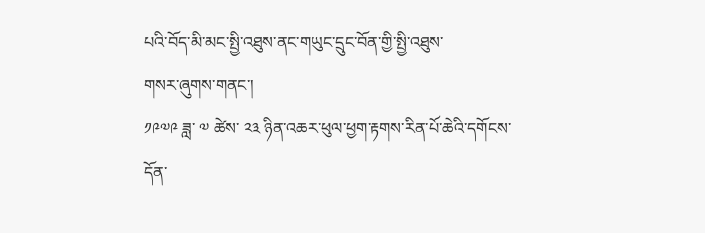པའི་བོད་མི་མང་སྤྱི་འཐུས་ནང་གཡུང་དྲུང་བོན་གྱི་སྤྱི་འཐུས་
གསར་ཞུགས་གནང་།
༡༩༧༩ ཟླ་ ༧ ཚེས་ ༢༣ ཉིན་འཆར་ཕུལ་ཕྱག་རྟགས་རིན་པོ་ཆེའི་དགོངས་དོན་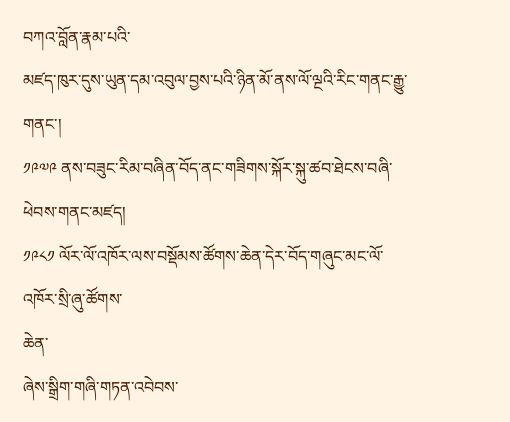བཀའ་བློན་རྣམ་པའི་
མཛད་ཁུར་དུས་ཡུན་དམ་འབུལ་བྱས་པའི་ཉིན་མོ་ནས་ལོ་ལྔའི་རིང་གནང་རྒྱུ་གནང་།
༡༩༧༩ ནས་བཟུང་རིམ་བཞིན་བོད་ནང་གཟིགས་སྐོར་སྐུ་ཚབ་ཐེངས་བཞི་ཕེབས་གནང་མཛད།
༡༩༨༡ ལོར་ལོ་འཁོར་ལས་བསྡོམས་ཚོགས་ཆེན་དེར་བོད་གཞུང་མང་ལོ་འཁོར་སྲི་ཞུ་ཚོགས་
ཆེན་
ཞེས་སྒྲིག་གཞི་གཏན་འབེབས་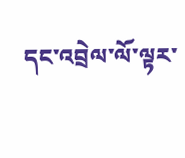དང་འབྲེལ་ལོ་ལྟར་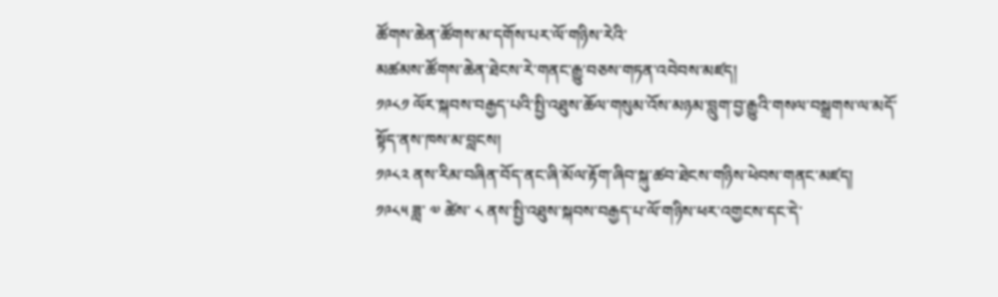ཚོགས་ཆེན་ཚོགས་མ་དགོས་པར་ལོ་གཉིས་རེའི་
མཚམས་ཚོགས་ཆེན་ཐེངས་རེ་གནང་རྒྱུ་བཅས་གཏན་འབེབས་མཛད།
༡༩༨༡ ལོར་སྐབས་བརྒྱད་པའི་སྤྱི་འཐུས་ཆོལ་གསུམ་འོས་མཉམ་བླུག་བྱ་རྒྱུའི་གསལ་བསྒྲགས་ལ་མདོ་
སྟོད་ནས་ཁས་མ་བླངས།
༡༩༨༢ ནས་རིམ་བཞིན་བོད་ནང་ཞི་མོལ་རྟོག་ཞིབ་སྐུ་ཚབ་ཐེངས་གཉིས་ཕེབས་གནང་མཛད།
༡༩༨༥ ཟླ་ ༧ ཚེས་ ༨ ནས་སྤྱི་འཐུས་སྐབས་བརྒྱད་པ་ལོ་གཉིས་ཕར་འགྱངས་དང་དེ་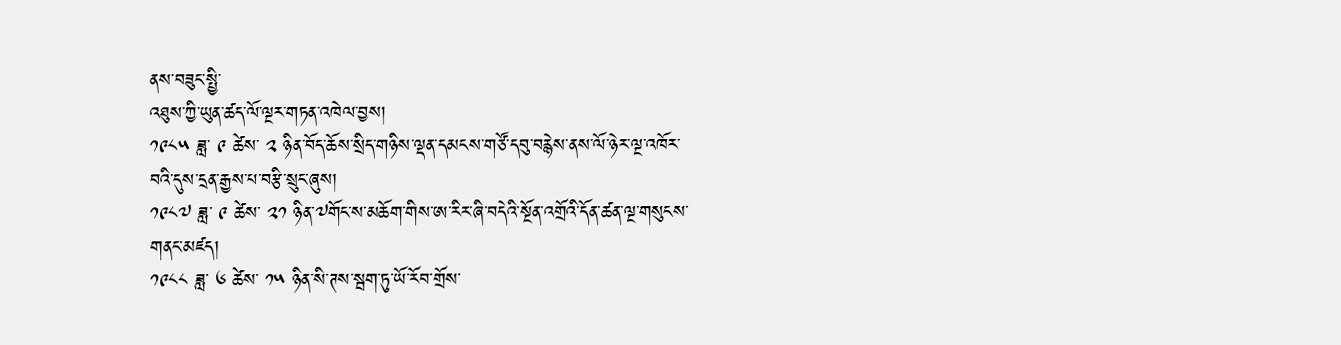ནས་བཟུང་སྤྱི་
འཐུས་ཀྱི་ཡུན་ཚད་ལོ་ལྔར་གཏན་འཁེལ་བྱས།
༡༩༨༥ ཟླ་ ༩ ཚེས་ ༢ ཉིན་བོད་ཆོས་སྲིད་གཉིས་ལྡན་དམངས་གཙོ་དབུ་བརྙེས་ནས་ལོ་ཉེར་ལྔ་འཁོར་
བའི་དུས་དྲན་རྒྱས་པ་བརྩི་སྲུང་ཞུས།
༡༩༨༧ ཟླ་ ༩ ཚེས་ ༢༡ ཉིན་༧གོང་ས་མཆོག་གིས་ཨ་རིར་ཞི་བདེའི་སྔོན་འགྲོའི་དོན་ཚན་ལྔ་གསུངས་
གནང་མཛད།
༡༩༨༨ ཟླ་ ༦ ཚེས་ ༡༥ ཉིན་སི་ཊས་སྦག་ཏུ་ཡོ་རོབ་གྲོས་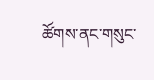ཚོགས་ནང་གསུང་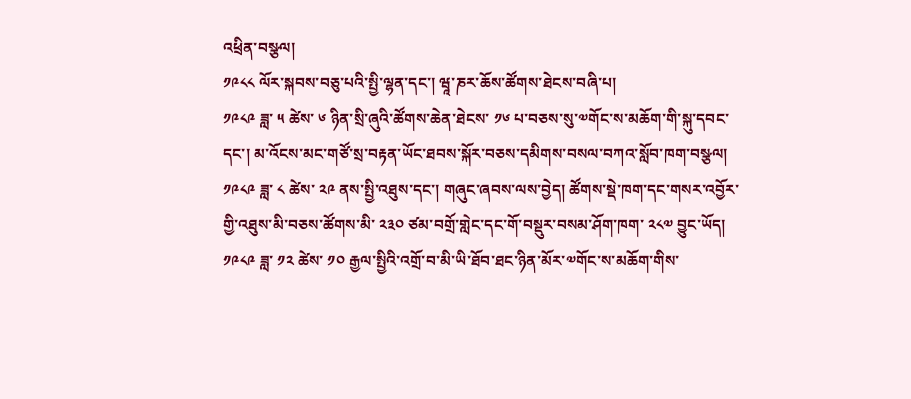འཕྲིན་བསྩལ།
༡༩༨༨ ལོར་སྐབས་བཅུ་པའི་སྤྱི་ལྷན་དང་། ཝཱ་ཎར་ཆོས་ཚོགས་ཐེངས་བཞི་པ།
༡༩༨༩ ཟླ་ ༥ ཚེས་ ༦ ཉིན་སྲི་ཞུའི་ཚོགས་ཆེན་ཐེངས་ ༡༦ པ་བཅས་སུ་༧གོང་ས་མཆོག་གི་སྐུ་དབང་
དང་། མ་འོངས་མང་གཙོ་སྲ་བརྟན་ཡོང་ཐབས་སྐོར་བཅས་དམིགས་བསལ་བཀའ་སློབ་ཁག་བསྩལ།
༡༩༨༩ ཟླ་ ༨ ཚེས་ ༢༩ ནས་སྤྱི་འཐུས་དང་། གཞུང་ཞབས་ལས་བྱེད། ཚོགས་སྡེ་ཁག་དང་གསར་འབྱོར་
གྱི་འཐུས་མི་བཅས་ཚོགས་མི་ ༢༣༠ ཙམ་བགྲོ་གླེང་དང་གོ་བསྡུར་བསམ་ཤོག་ཁག་ ༢༨༧ བྱུང་ཡོད།
༡༩༨༩ ཟླ་ ༡༢ ཚེས་ ༡༠ རྒྱལ་སྤྱིའི་འགྲོ་བ་མི་ཡི་ཐོབ་ཐང་ཉིན་མོར་༧གོང་ས་མཆོག་གིས་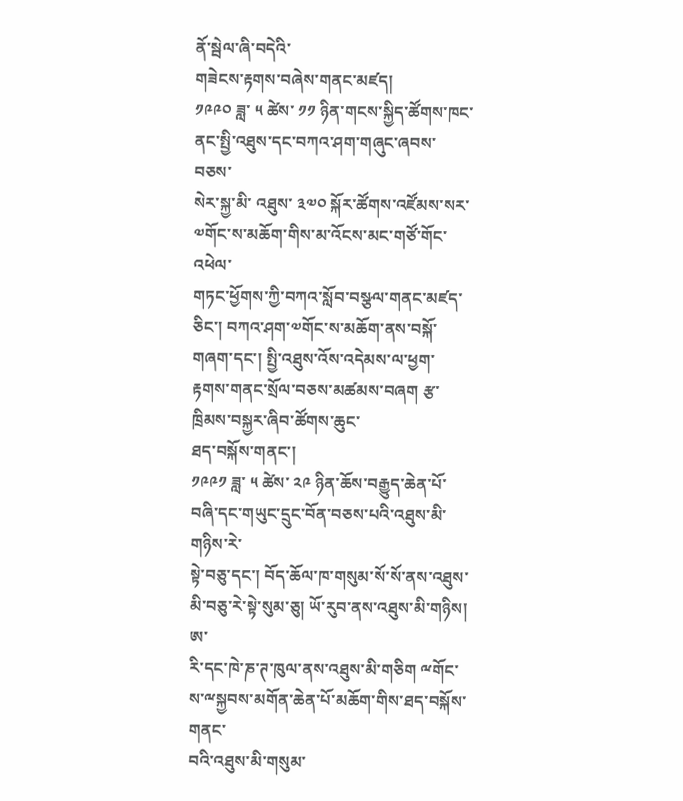ནོ་སྦེལ་ཞི་བདེའི་
གཟེངས་རྟགས་བཞེས་གནང་མཛད།
༡༩༩༠ ཟླ་ ༥ ཚེས་ ༡༡ ཉིན་གངས་སྐྱིད་ཚོགས་ཁང་ནང་སྤྱི་འཐུས་དང་བཀའ་ཤག་གཞུང་ཞབས་བཅས་
སེར་སྐྱ་མི་ འཐུས་ ༣༧༠ སྐོར་ཚོགས་འཛོམས་སར་༧གོང་ས་མཆོག་གིས་མ་འོངས་མང་གཙོ་གོང་འཕེལ་
གཏང་ཕྱོགས་ཀྱི་བཀའ་སློབ་བསྩལ་གནང་མཛད་ཅིང་། བཀའ་ཤག་༧གོང་ས་མཆོག་ནས་བསྐོ་གཞག་དང་། སྤྱི་འཐུས་འོས་འདེམས་ལ་ཕྱག་རྟགས་གནང་སྲོལ་བཅས་མཚམས་བཞག རྩ་ཁྲིམས་བསྐྱར་ཞིབ་ཚོགས་ཆུང་
ཐད་བསྐོས་གནང་།
༡༩༩༡ ཟླ་ ༥ ཚེས་ ༢༩ ཉིན་ཆོས་བརྒྱུད་ཆེན་པོ་བཞི་དང་གཡུང་དྲུང་བོན་བཅས་པའི་འཐུས་མི་གཉིས་རེ་
སྟེ་བཅུ་དང་། བོད་ཆོལ་ཁ་གསུམ་སོ་སོ་ནས་འཐུས་མི་བཅུ་རེ་སྟེ་སུམ་ཅུ། ཡོ་རུབ་ནས་འཐུས་མི་གཉིས། ཨ་
རི་དང་ཁེ་ཎ་ཊ་ཁུལ་ནས་འཐུས་མི་གཅིག ྋགོང་ས་ྋསྐྱབས་མགོན་ཆེན་པོ་མཆོག་གིས་ཐད་བསྐོས་གནང་
བའི་འཐུས་མི་གསུམ་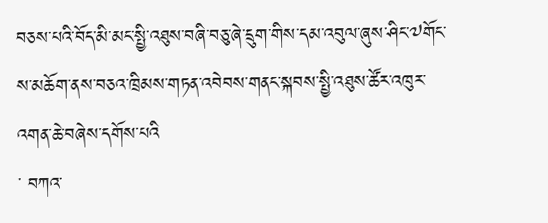བཅས་པའི་བོད་མི་མང་སྤྱི་འཐུས་བཞི་བཅུ་ཞེ་དྲུག་གིས་དམ་འབུལ་ཞུས་ཤིང་༧གོང་
ས་མཆོག་ནས་བཅའ་ཁྲིམས་གཏན་འབེབས་གནང་སྐབས་སྤྱི་འཐུས་ཚོར་འཁུར་འགན་ཆེ་བཞེས་དགོས་པའི
་ བཀའ་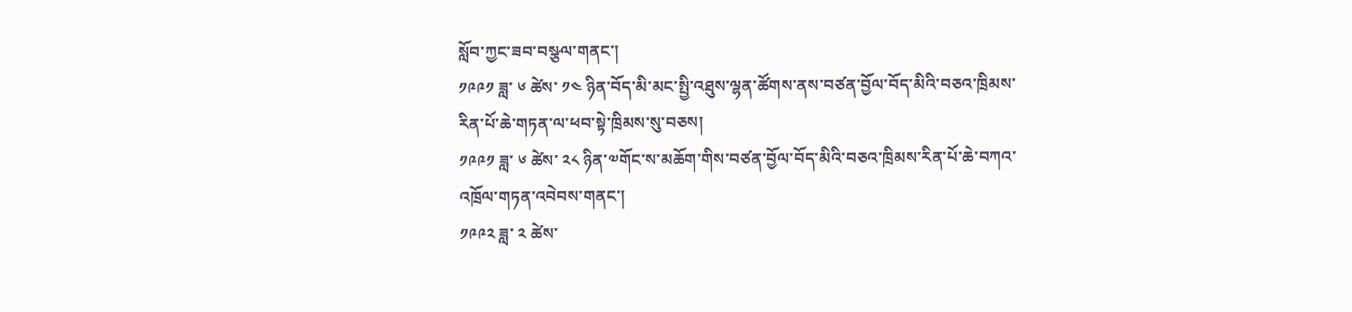སློབ་ཀྱང་ཟབ་བསྩལ་གནང་།
༡༩༩༡ ཟླ་ ༦ ཚེས་ ༡༤ ཉིན་བོད་མི་མང་སྤྱི་འཐུས་ལྷན་ཚོགས་ནས་བཙན་བྱོལ་བོད་མིའི་བཅའ་ཁྲིམས་
རིན་པོ་ཆེ་གཏན་ལ་ཕབ་སྟེ་ཁྲིམས་སུ་བཅས།
༡༩༩༡ ཟླ་ ༦ ཚེས་ ༢༨ ཉིན་༧གོང་ས་མཆོག་གིས་བཙན་བྱོལ་བོད་མིའི་བཅའ་ཁྲིམས་རིན་པོ་ཆེ་བཀའ་
འཁྲོལ་གཏན་འབེབས་གནང་།
༡༩༩༢ ཟླ་ ༢ ཚེས་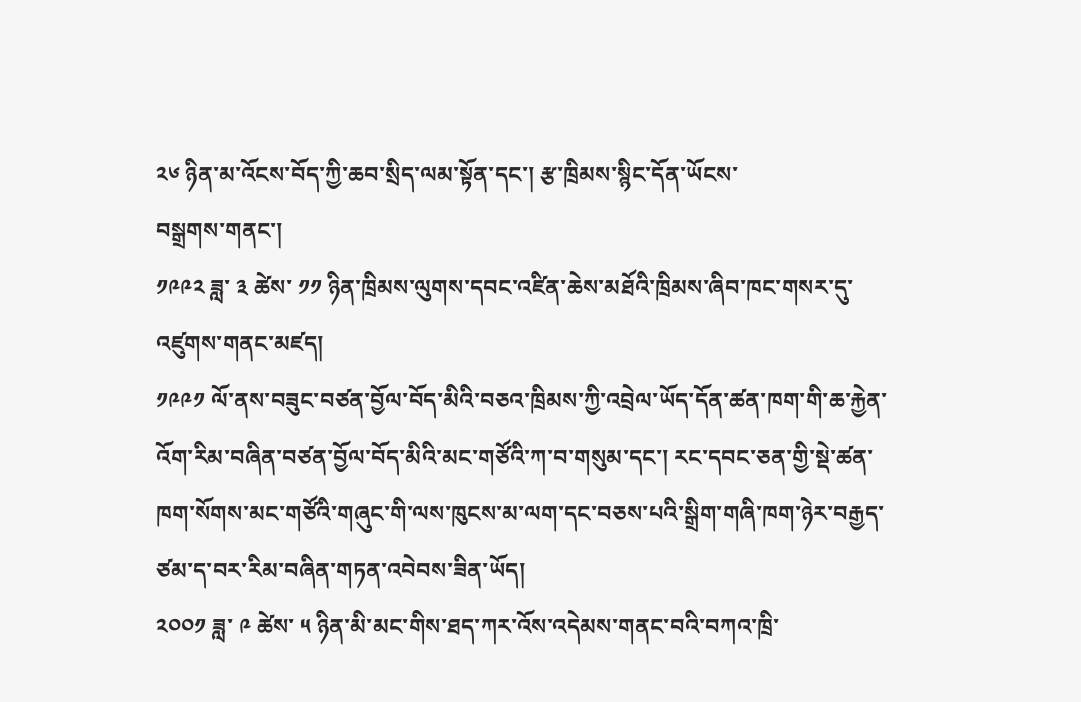༢༦ ཉིན་མ་འོངས་བོད་ཀྱི་ཆབ་སྲིད་ལམ་སྟོན་དང་། རྩ་ཁྲིམས་སྙིང་དོན་ཡོངས་
བསྒྲགས་གནང་།
༡༩༩༢ ཟླ་ ༣ ཚེས་ ༡༡ ཉིན་ཁྲིམས་ལུགས་དབང་འཛིན་ཆེས་མཐོའི་ཁྲིམས་ཞིབ་ཁང་གསར་དུ་
འཛུགས་གནང་མཛད།
༡༩༩༡ ལོ་ནས་བཟུང་བཙན་བྱོལ་བོད་མིའི་བཅའ་ཁྲིམས་ཀྱི་འབྲེལ་ཡོད་དོན་ཚན་ཁག་གི་ཆ་རྐྱེན་
འོག་རིམ་བཞིན་བཙན་བྱོལ་བོད་མིའི་མང་གཙོའི་ཀ་བ་གསུམ་དང་། རང་དབང་ཅན་གྱི་སྡེ་ཚན་
ཁག་སོགས་མང་གཙོའི་གཞུང་གི་ལས་ཁུངས་མ་ལག་དང་བཅས་པའི་སྒྲིག་གཞི་ཁག་ཉེར་བརྒྱད་
ཙམ་ད་བར་རིམ་བཞིན་གཏན་འབེབས་ཟིན་ཡོད།
༢༠༠༡ ཟླ་ ༩ ཚེས་ ༥ ཉིན་མི་མང་གིས་ཐད་ཀར་འོས་འདེམས་གནང་བའི་བཀའ་ཁྲི་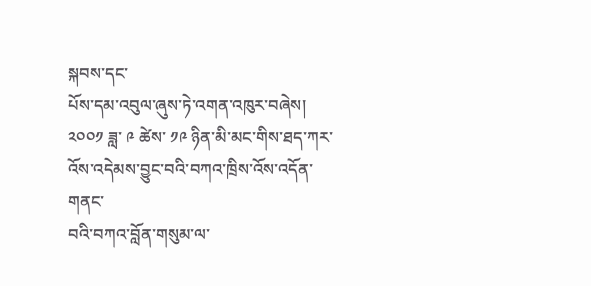སྐབས་དང་
པོས་དམ་འབུལ་ཞུས་ཏེ་འགན་འཁུར་བཞེས།
༢༠༠༡ ཟླ་ ༩ ཚེས་ ༡༩ ཉིན་མི་མང་གིས་ཐད་ཀར་འོས་འདེམས་བྱུང་བའི་བཀའ་ཁྲིས་འོས་འདོན་
གནང་
བའི་བཀའ་བློན་གསུམ་ལ་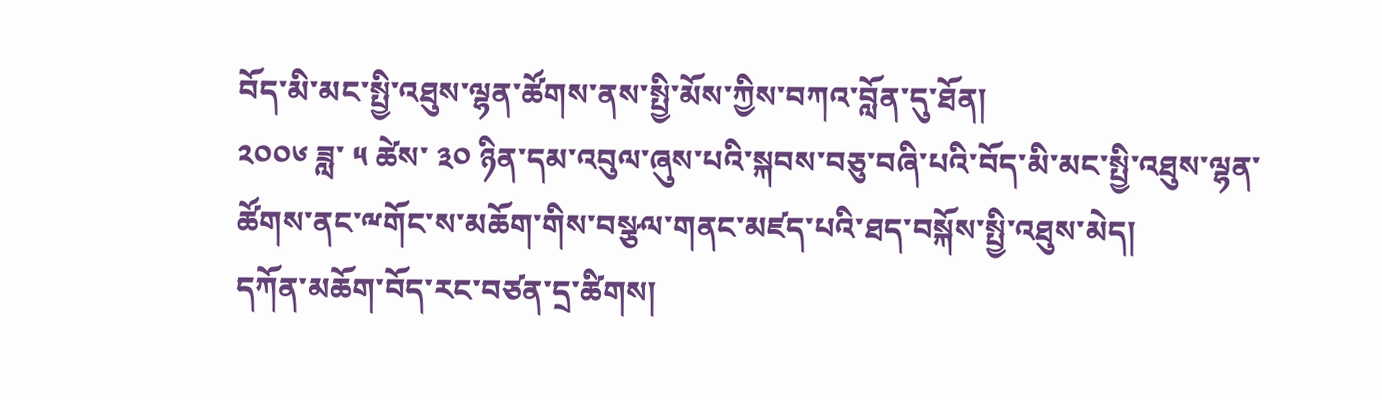བོད་མི་མང་སྤྱི་འཐུས་ལྷན་ཚོགས་ནས་སྤྱི་མོས་ཀྱིས་བཀའ་བློན་དུ་ཐོན།
༢༠༠༦ ཟླ་ ༥ ཚེས་ ༣༠ ཉིན་དམ་འབུལ་ཞུས་པའི་སྐབས་བཅུ་བཞི་པའི་བོད་མི་མང་སྤྱི་འཐུས་ལྷན་
ཚོགས་ནང་ྋགོང་ས་མཆོག་གིས་བསྩལ་གནང་མཛད་པའི་ཐད་བསྐོས་སྤྱི་འཐུས་མེད།
དཀོན་མཆོག་བོད་རང་བཙན་དྲ་ཚིགས།